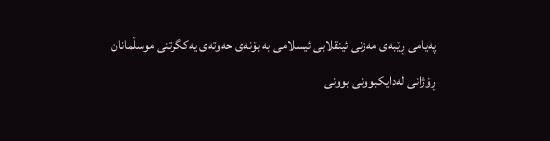پەیامی ڕێبەی مەزنی ئینقلابی ئیسلامی بە بۆنەی حەوتەی یەکگرتنی موسڵمانان
ڕۆژانی لەدایکبوونی بوونی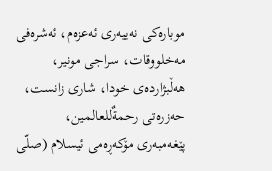موبارەکی نەییەری ئەعزەم، ئەشرەفی مەخلووقات، سراجی مونیر، هەڵبژاردەی خودا، شاری زانست، حەزرەتی رحمةٌللعالمین، پێغەمبەری مۆکەڕەمی ئیسلام (صلّی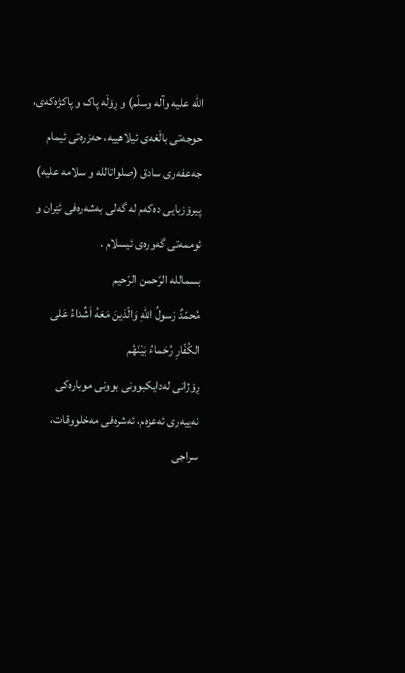الله علیه وآله وسلّم) و ڕۆڵە پاک و پاکژەکەی، حوجەتی باڵغەی ئیلاهییە، حەزرەتی ئیمام جەعفەری سادق (صلواتالله و سلامه علیه) پیرۆزبایی دەکەم لە گەلی بەشەرەفی ئێران و ئوممەتی گەورەی ئیسلام .
بسمالله الرّحمن الرّحیم
مُحمّدٌ رَسولُ اللهِ وَالّذینَ مَعَهُ اَشِّداءُ عَلی الکُفّارِ رُحَماءُ بَیْنَهُم
ڕۆژانی لەدایکبوونی بوونی موبارەکی نەییەری ئەعزەم، ئەشرەفی مەخلووقات، سراجی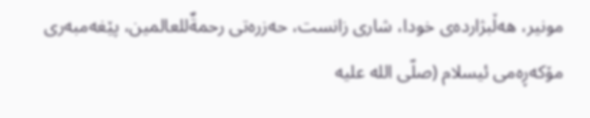مونیر، هەڵبژاردەی خودا، شاری زانست، حەزرەتی رحمةٌللعالمین، پێغەمبەری مۆکەڕەمی ئیسلام (صلّی الله علیه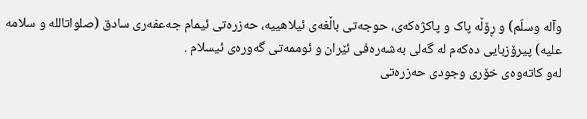وآله وسلّم) و ڕۆڵە پاک و پاکژەکەی، حوجەتی باڵغەی ئیلاهییە، حەزرەتی ئیمام جەعفەری سادق (صلواتالله و سلامه علیه) پیرۆزبایی دەکەم لە گەلی بەشەرەفی ئێران و ئوممەتی گەورەی ئیسلام .
لەو کاتەوەی خۆری وجودی حەزرەتی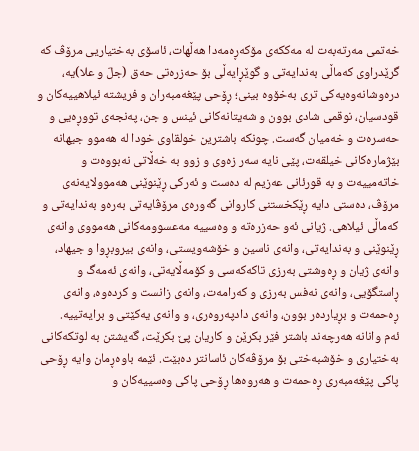خەتمی مەرتەبەت لە مەککەی مۆکەڕەمەدا هەڵهات، ئاسۆی بەختیاریی مرۆڤ کە گرێدراوی کەماڵی بەندایەتی و گوێڕایەڵی بۆ حەزرەتی حەق (جلّ و علا)یە، درەوشانەوەیەکی تری بەخۆوە بینی؛ ڕۆحی پێغەمبەران و فریشتە ئیلاهییەکان و قودسیان، نوقمی شادی بوون و شەیتانەکانی ئینس و جن، پەنجەی تووڕەیی و حەسرەت و خەمیان گەست. چونکە باشترین خولقاوی خودا لە هەموو جیهانە بێژمارەکانی خیلقەت، پێی نایە سەر زەوی و زوو بە خەڵاتی نەبووەت و خاتەمییەت و بە قورئانی عەزیم لە دەست و ئەرکی ڕێنوێنی هەموولایەنەی مرۆڤ، دەستی دایە ڕێکخستنی کاروانی گەورەی مرۆڤایەتی بەرەو بەندایەتی و کەماڵی ئیلاهی. ژیانی ئەو حەزرەتە و وەسییە مەعسوومەکانی هەمووی وانەی ڕێنوێنی و بەندایەتی، وانەی ناسین و خۆشەویستی، وانەی بیروبڕوا و جیهاد، وانەی ژیان و ڕەوشتی بەرزی تاکەکەسی و کۆمەڵایەتی، وانەی ئەمەگ و ڕاستگۆیی، وانەی نەفس بەرزی و کەرامەت، وانەی زانست و کردەوە، وانەی ڕەحمەت و بڕیاردەر بوون، وانەی دادپەروەری، و وانەی یەکێتی و برایەتییە.
ئەم وانانە هەرچەند باشتر فێر بکرێن و کاریان پێ بکرێت، گەیشتن بە لوتکەکانی بەختیاری و خۆشبەختی بۆ مرۆڤەکان ئاسانتر دەبێت. ئێمە باوەڕمان وایە ڕۆحی پاکی پێغەمبەری ڕەحمەت و هەروەها ڕۆحی پاکی وەسییەکان و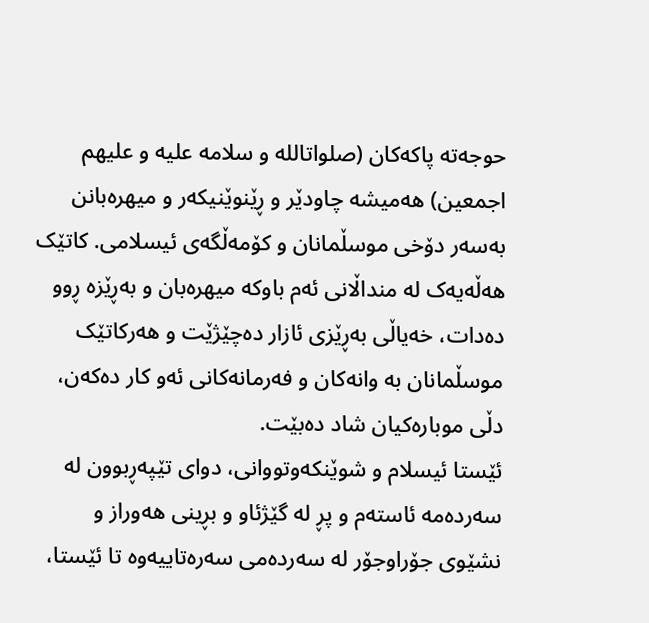حوجەتە پاکەکان (صلواتالله و سلامه علیه و علیهم اجمعین) هەمیشە چاودێر و ڕێنوێنیکەر و میهرەبانن بەسەر دۆخی موسڵمانان و کۆمەڵگەی ئیسلامی. کاتێک هەڵەیەک لە منداڵانی ئەم باوکە میهرەبان و بەڕێزە ڕوو دەدات، خەیاڵی بەڕێزی ئازار دەچێژێت و هەرکاتێک موسڵمانان بە وانەکان و فەرمانەکانی ئەو کار دەکەن، دڵی موبارەکیان شاد دەبێت.
ئێستا ئیسلام و شوێنکەوتووانی، دوای تێپەڕبوون لە سەردەمە ئاستەم و پڕ لە گێژئاو و بڕینی هەوراز و نشێوی جۆراوجۆر لە سەردەمی سەرەتاییەوە تا ئێستا،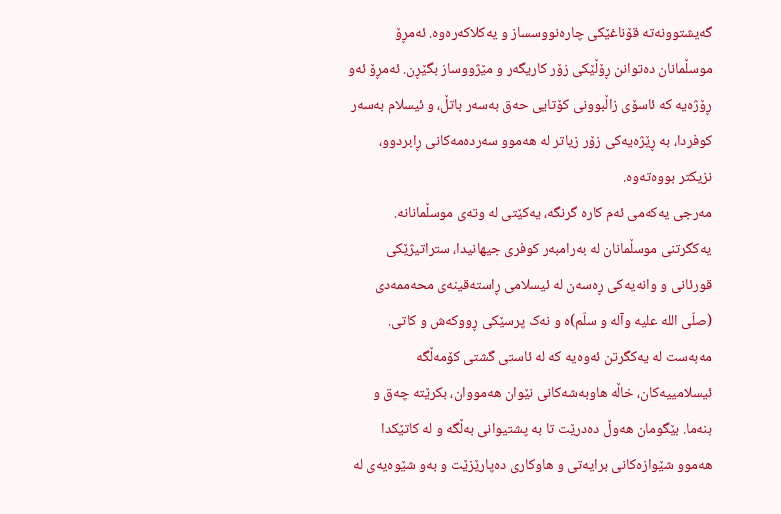گەیشتوونەتە قۆناغێکی چارەنووسساز و یەکلاکەرەوە. ئەمڕۆ موسڵمانان دەتوانن ڕۆڵێکی زۆر کاریگەر و مێژووساز بگێڕن. ئەمڕۆ ئەو ڕۆژەیە کە ئاسۆی زاڵبوونی کۆتایی حەق بەسەر باتڵ، و ئیسلام بەسەر کوفردا، بە ڕێژەیەکی زۆر زیاتر لە هەموو سەردەمەکانی ڕابردوو، نزیکتر بووەتەوە.
مەرجی یەکەمی ئەم کارە گرنگە، یەکێتی لە وتەی موسڵمانانە. یەکگرتنی موسڵمانان لە بەرامبەر کوفری جیهانیدا، ستراتیژێکی قورئانی و وانەیەکی ڕەسەن لە ئیسلامی ڕاستەقینەی محەممەدی (صلّی الله علیه وآله و سلّم)ە و نەک پرسێکی ڕووکەش و کاتی. مەبەست لە یەکگرتن ئەوەیە کە لە ئاستی گشتی کۆمەڵگە ئیسلامییەکان، خاڵە هاوبەشەکانی نێوان هەمووان، بکرێتە چەق و بنەما. بێگومان هەوڵ دەدرێت تا بە پشتیوانی بەڵگە و لە کاتێکدا هەموو شێوازەکانی برایەتی و هاوکاری دەپارێزێت و بەو شێوەیەی لە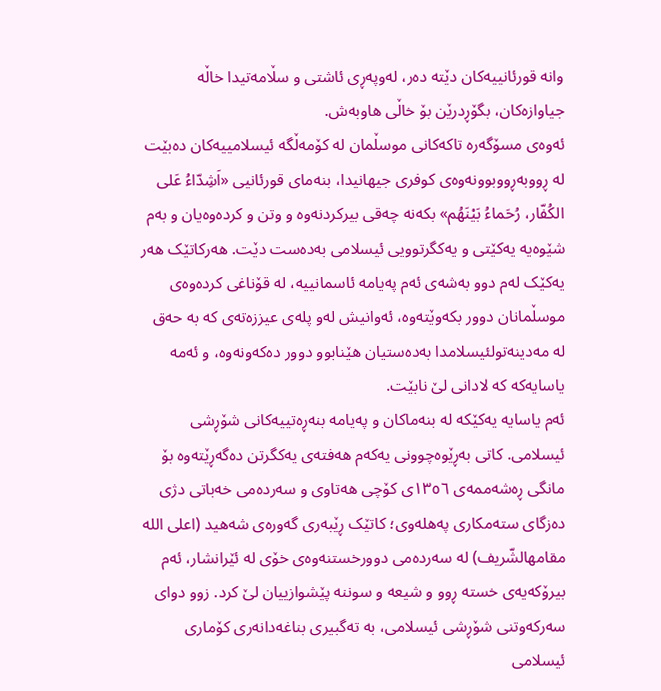وانە قورئانییەکان دێتە دەر، لەوپەڕی ئاشتی و سڵامەتیدا خاڵە جیاوازەکان، بگۆڕدرێن بۆ خاڵی هاوبەش.
ئەوەی مسۆگەرە تاکەکانی موسڵمان لە کۆمەڵگە ئیسلامییەکان دەبێت لە ڕووبەڕووبوونەوەی کوفری جیهانیدا، بنەمای قورئانیی «اَشِدّاءُ عَلی الکُفّار، رُحَماءُ بَیْنَهُم» بکەنە چەقی بیرکردنەوە و وتن و کردەوەیان و بەم شێوەیە یەکێتی و یەکگرتوویی ئیسلامی بەدەست دێت. هەرکاتێک هەر یەکێک لەم دوو بەشەی ئەم پەیامە ئاسمانییە، لە قۆناغی کردەوەی موسڵمانان دوور بکەوێتەوە، ئەوانیش لەو پلەی عیززەتەی کە بە حەق لە مەدینەتولئیسلامدا بەدەستیان هێنابوو دوور دەکەونەوە، و ئەمە یاسایەکە کە لادانی لێ نابێت.
ئەم یاسایە یەکێکە لە بنەماکان و پەیامە بنەڕەتییەکانی شۆڕشی ئیسلامی. کاتی بەڕێوەچوونی یەکەم هەفتەی یەکگرتن دەگەڕێتەوە بۆ مانگی ڕەشەممەی ١٣٥٦ی کۆچی هەتاوی و سەردەمی خەباتی دژی دەزگای ستەمکاری پەهلەوی؛ کاتێک ڕێبەری گەورەی شەهید (اعلی الله مقامهالشّریف) لە سەردەمی دوورخستنەوەی خۆی لە ئێرانشار، ئەم بیرۆکەیەی خستە ڕوو و شیعە و سوننە پێشوازییان لێ کرد. زوو دوای سەرکەوتنی شۆڕشی ئیسلامی، بە تەگبیری بناغەدانەری کۆماری ئیسلامی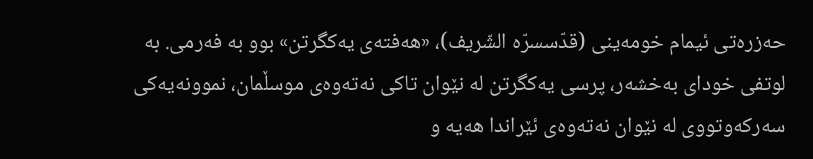حەزرەتی ئیمام خومەینی (قدّسسرّه الشّریف)، «هەفتەی یەکگرتن» بوو بە فەرمی. بە لوتفی خودای بەخشەر، پرسی یەکگرتن لە نێوان تاکی نەتەوەی موسڵمان، نموونەیەکی سەرکەوتووی لە نێوان نەتەوەی ئێراندا هەیە و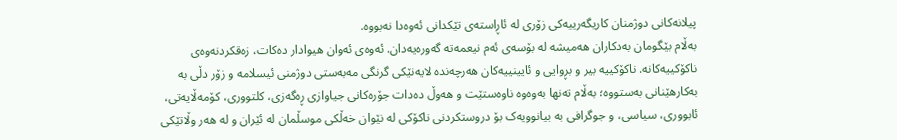پیلانەکانی دوژمنان کاریگەرییەکی زۆری لە ئاڕاستەی تێکدانی ئەوەدا نەبووە.
بەڵام بێگومان بەدکاران هەمیشە لە بۆسەی ئەم نیعمەتە گەورەیەدان. ئەوەی ئەوان هیوادار دەکات، زەقکردنەوەی ناکۆکییەکانە. ناکۆکییە بیر و بڕوایی و ئایینییەکان هەرچەندە لایەنێکی گرنگی مەبەستی دوژمنی ئیسلامە و زۆر دڵی بە بەکارهێنانی بەستووە؛ بەڵام تەنها بەوەوە ناوەستێت و هەوڵ دەدات جۆرەکانی جیاوازی ڕەگەزی، کلتووری، کۆمەڵایەتی، ئابووری، سیاسی، و جوگرافی بە بیانوویەک بۆ دروستکردنی ناکۆکی لە نێوان خەڵکی موسڵمان لە ئێران و لە هەر وڵاتێکی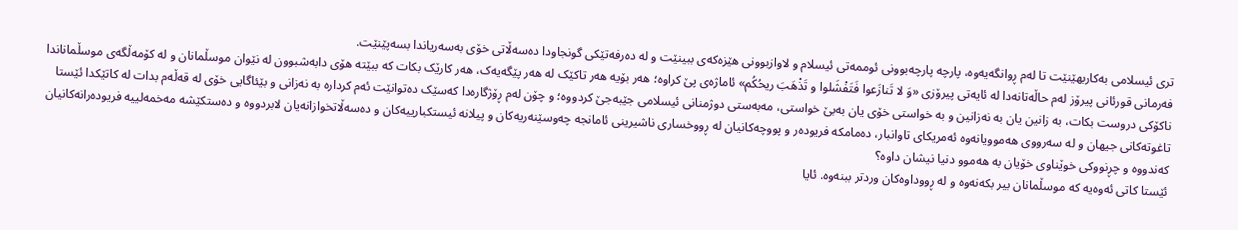تری ئیسلامی بەکاربهێنێت تا لەم ڕوانگەیەوە، پارچە پارچەبوونی ئوممەتی ئیسلام و لاوازبوونی هێزەکەی ببینێت و لە دەرفەتێکی گونجاودا دەسەڵاتی خۆی بەسەریاندا بسەپێنێت.
فەرمانی قورئانی پیرۆز لەم حاڵەتانەدا لە ئایەتی پیرۆزی «وَ لا تَنازَعوا فَتَفْشَلوا و تَذْهَبَ ریحُکُم» ئاماژەی پێ کراوە؛ هەر بۆیە هەر تاکێک لە هەر پێگەیەک، هەر کارێک بکات کە ببێتە هۆی دابەشبوون لە نێوان موسڵمانان و لە کۆمەڵگەی موسڵماناندا ناکۆکی دروست بکات، بە زانین یان بە نەزانین و بە خواستی خۆی یان بەبێ خواستی، مەبەستی دوژمنانی ئیسلامی جێبەجێ کردووە؛ و چۆن لەم ڕۆژگارەدا کەسێک دەتوانێت ئەم کردارە بە نەزانی و بێئاگایی خۆی لە قەڵەم بدات لە کاتێکدا ئێستا تاغوتەکانی جیهان و لە سەرووی هەموویانەوە ئەمریکای تاوانبار، دەمامکە فریودەر و پووچەکانیان لە ڕووخساری ناشیرینی ئامانجە چەوسێنەریەکان و پیلانە ئیستکبارییەکان و دەسەڵاتخوازانەیان لابردووە و دەستکێشە مەخمەلییە فریودەرانەکانیان کەندووە و چڕنووکی خوێناوی خۆیان بە هەموو دنیا نیشان داوە؟
ئێستا کاتی ئەوەیە کە موسڵمانان بیر بکەنەوە و لە ڕووداوەکان وردتر ببنەوە. ئایا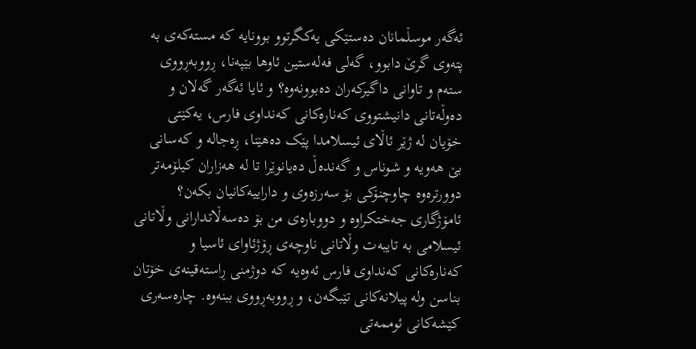ئەگەر موسڵمانان دەستێکی یەکگرتوو بوونایە کە مستەکەی بە پتەوی گرێ دابوو، گەلی فەلەستین ئاوها بێپەنا، ڕووبەڕووی ستەم و تاوانی داگیرکەران دەبوونەوە؟ و ئایا ئەگەر گەلان و دەوڵەتانی دانیشتووی کەنارەکانی کەنداوی فارس، یەکێتی خۆیان لە ژێر ئاڵای ئیسلامدا پێک دەهێنا، ڕەجالە و کەسانی بێ هەویە و شوناس و گەندەڵ دەیانوێرا تا لە هەزاران کیلۆمەتر دوورترەوە چاوچنۆکی بۆ سەرزەوی و داراییەکانیان بکەن؟
ئامۆژگاری جەختکراوە و دووبارەی من بۆ دەسەڵاتدارانی وڵاتانی ئیسلامی بە تایبەت وڵاتانی ناوچەی ڕۆژئاوای ئاسیا و کەنارەکانی کەنداوی فارس ئەوەیە کە دوژمنی ڕاستەقینەی خۆتان بناسن ولە پیلانەکانی تێبگەن، و ڕووبەڕووی ببنەوە. چارەسەری کێشەکانی ئوممەتی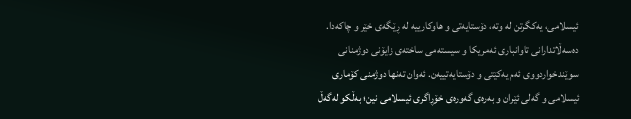ئیسلامی، یەکگرتن لە وتە، دۆستایەتی و هاوکارییە لە ڕێگەی خێر و چاکەدا. دەسەڵاتدارانی تاوانباری ئەمریکا و سیستەمی ساختەی زایۆنی دوژمنانی سوێندخواردووی ئەم یەکێتی و دۆستایەتییەن. ئەوان تەنها دوژمنی کۆماری ئیسلامی و گەلی ئێران و بەرەی گەورەی خۆڕاگری ئیسلامی نین؛ بەڵکو لەگەڵ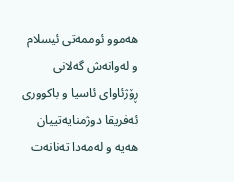هەموو ئوممەتی ئیسلام و لەوانەش گەلانی ڕۆژئاوای ئاسیا و باکووری ئەفریقا دوژمنایەتییان هەیە و لەمەدا تەنانەت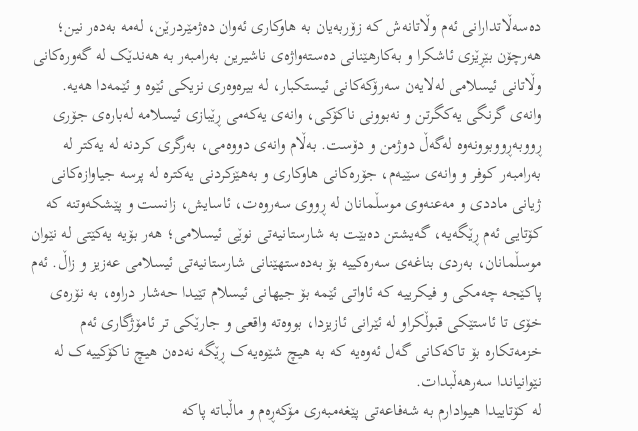دەسەڵاتدارانی ئەم وڵاتانەش کە زۆربەیان بە هاوکاری ئەوان دەژمێردرێن، لەمە بەدەر نین؛ هەرچۆن بێڕێزی ئاشکرا و بەکارهێنانی دەستەواژەی ناشیرین بەرامبەر بە هەندێک لە گەورەکانی وڵاتانی ئیسلامی لەلایەن سەرۆکەکانی ئیستکبار، لە بیرەوەری نزیکی ئێوە و ئێمەدا هەیە.
وانەی گرنگی یەکگرتن و نەبوونی ناکۆکی، وانەی یەکەمی ڕێبازی ئیسلامە لەبارەی جۆری ڕووبەڕووبوونەوە لەگەڵ دوژمن و دۆست. بەڵام وانەی دووەمی، بەرگری کردنە لە یەکتر لە بەرامبەر کوفر و وانەی سێیەم، جۆرەکانی هاوکاری و بەهێزکردنی یەکترە لە پرسە جیاوازەکانی ژیانی ماددی و مەعنەوی موسڵمانان لە ڕووی سەروەت، ئاسایش، زانست و پێشکەوتنە کە کۆتایی ئەم ڕێگەیە، گەیشتن دەبێت بە شارستانیەتی نوێی ئیسلامی؛ هەر بۆیە یەکێتی لە نێوان موسڵمانان، بەردی بناغەی سەرەکییە بۆ بەدەستهێنانی شارستانیەتی ئیسلامی عەزیز و زاڵ. ئەم پاکێجە چەمکی و فیکرییە کە ئاواتی ئێمە بۆ جیهانی ئیسلام تێیدا حەشار دراوە، بە نۆرەی خۆی تا ئاستێکی قبوڵکراو لە ئێرانی ئازیزدا، بووەتە واقعی و جارێکی تر ئامۆژگاری ئەم خزمەتکارە بۆ تاکەکانی گەل ئەوەیە کە بە هیچ شێوەیەک ڕێگە نەدەن هیچ ناکۆکییەک لە نێوانیاندا سەرهەڵبدات.
لە کۆتاییدا هیوادارم بە شەفاعەتی پێغەمبەری مۆکەڕەم و ماڵباتە پاکە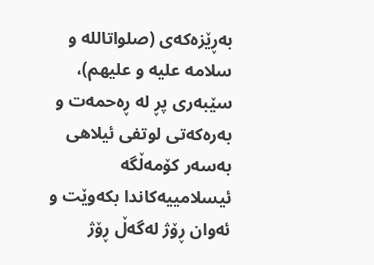بەڕێزەکەی (صلواتالله و سلامه علیه و علیهم)، سێبەری پڕ لە ڕەحمەت و بەرەکەتی لوتفی ئیلاهی بەسەر کۆمەڵگە ئیسلامییەکاندا بکەوێت و ئەوان ڕۆژ لەگەڵ ڕۆژ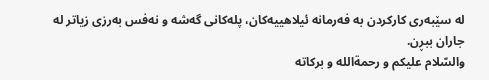لە سێبەری کارکردن بە فەرمانە ئیلاهییەکان، پلەکانی گەشە و نەفس بەرزی زیاتر لە جاران ببڕن.
والسّلام علیکم و رحمةالله و برکاته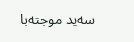سەید موجتەبا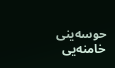حوسەینی خامنەیی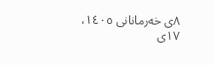٨ی خەرمانانی ١٤٠٥،
١٧ی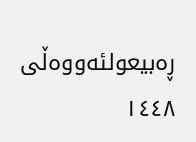ڕەبیعولئەووەڵی ١٤٤٨